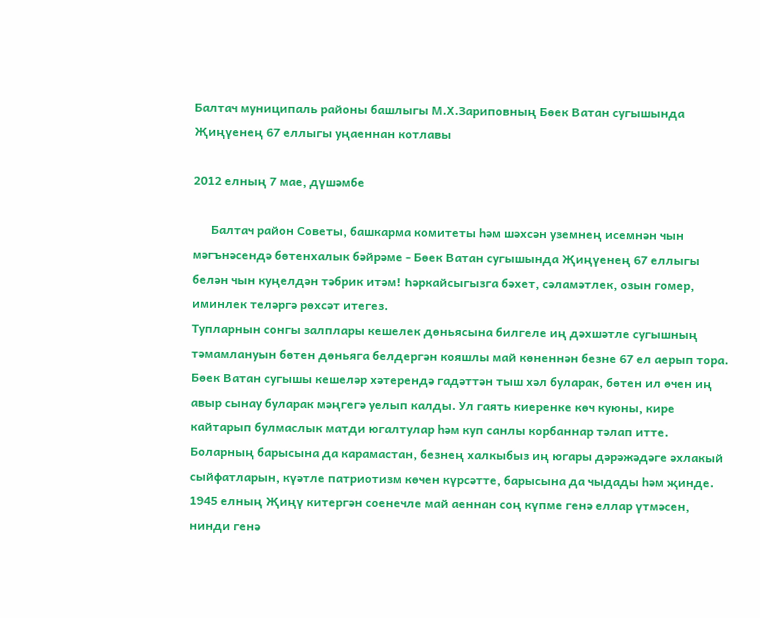Балтач муниципаль районы башлыгы М.Х.Зариповның Бөек Ватан сугышында Җиңүенең 67 еллыгы уңаеннан котлавы

2012 елның 7 мае, дүшәмбе

      Балтач район Советы, башкарма комитеты һәм шәхсән уземнең исемнән чын мәгънәсендә бөтенхалык бәйрәме - Бөек Ватан сугышында Җиңүенең 67 еллыгы белән чын куңелдән тәбрик итәм! Һәркайсыгызга бәхет, сәламәтлек, озын гомер, иминлек теләргә рөхсәт итегез.
Тупларнын сонгы залплары кешелек дөньясына билгеле иң дәхшәтле сугышның тәмамлануын бөтен дөньяга белдергән кояшлы май көненнән безне 67 ел аерып тора. Бөек Ватан сугышы кешеләр хәтерендә гадәттән тыш хәл буларак, бөтен ил өчен иң авыр сынау буларак мәңгегә уелып калды. Ул гаять киеренке көч куюны, кире кайтарып булмаслык матди югалтулар һәм куп санлы корбаннар тәлап итте. Боларның барысына да карамастан, безнең халкыбыз иң югары дәрәжәдәге әхлакый сыйфатларын, күәтле патриотизм көчен күрсәтте, барысына да чыдады һәм җинде. 1945 елның Җиңү китергән соенечле май аеннан соң күпме генә еллар үтмәсен, нинди генә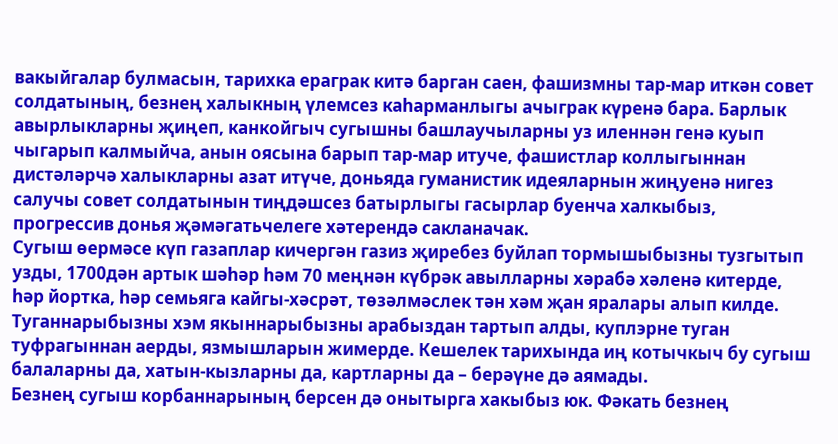вакыйгалар булмасын, тарихка ераграк китә барган саен, фашизмны тар-мар иткән совет солдатының, безнең халыкның үлемсез каһарманлыгы ачыграк күренә бара. Барлык авырлыкларны җиңеп, канкойгыч сугышны башлаучыларны уз иленнән генә куып чыгарып калмыйча, анын оясына барып тар-мар итуче, фашистлар коллыгыннан дистәләрчә халыкларны азат итүче, доньяда гуманистик идеяларнын жиңуенә нигез салучы совет солдатынын тиңдәшсез батырлыгы гасырлар буенча халкыбыз, прогрессив донья җәмәгатьчелеге хәтерендә сакланачак.
Сугыш өермәсе күп газаплар кичергән газиз җиребез буйлап тормышыбызны тузгытып узды, 1700дән артык шәһәр һәм 70 меңнән күбрәк авылларны хәрабә хәленә китерде, һәр йортка, һәр семьяга кайгы-хәсрәт, төзәлмәслек тән хәм җан яралары алып килде. Туганнарыбызны хэм якыннарыбызны арабыздан тартып алды, куплэрне туган туфрагыннан аерды, язмышларын жимерде. Кешелек тарихында иң котычкыч бу сугыш балаларны да, хатын-кызларны да, картларны да – берәүне дә аямады.
Безнең сугыш корбаннарының берсен дә онытырга хакыбыз юк. Фәкать безнең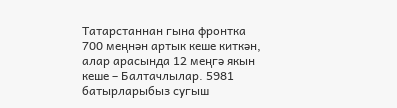Татарстаннан гына фронтка 700 меңнән артык кеше киткән, алар арасында 12 меңгә якын кеше – Балтачлылар. 5981 батырларыбыз сугыш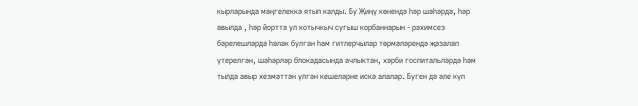кырларында мәңгелеккә ятып калды. Бу Җиңү көнендә һәр шәһәрдә, һәр авылда , һәр йортта ул котычкыч сугыш корбаннарын - рәхимсез бәрелешләрдә һәлак булган һәм гитлерчылар төрмәләрендә җәзалап үтерелгән, шәһәрләр блокадасында ачлыктан, хәрби госпитальләрдә һәм тылда авыр хезмәттән үлгән кешеләрне искә алалар. Буген дә әле күп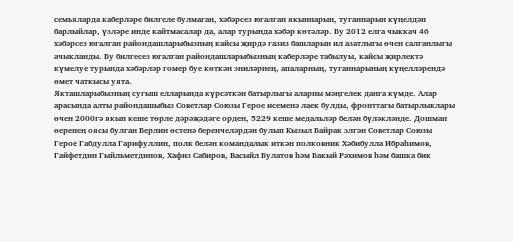семьяларда каберләре билгеле булмаган, хәбәрсез югалган якыннарын, туганнарын күңелдән барлыйлар, үзләре инде кайтмасалар да, алар турында хәбәр көтәләр. Бу 2012 елга чыккач 46 хәбәрсез югалган райондашларыбызның кайсы җирдә газиз башларын ил азатлыгы өчен салганлыгы ачыкланды. Бу билгесез югалган райондашларыбызның каберләре табылуы, кайсы җирлектә күмелуе турында хәбәрләр гомер буе көткән эниләрнең, апаларның, туганнарының күңелләрендә өмет чаткысы уята.
Якташларыбызның сугыш елларында күрсәткән батырлыгы аларны мәңгелек данга күмде. Алар арасында алты райондашыбыз Советлар Союзы Герое исеменә лаек булды, фронттагы батырлыклары өчен 2000гә якын кеше төрле дәрәҗәдәге орден, 5229 кеше медальләр белән бүләкләнде. Дошман өеренең оясы булган Берлин өстенә беренчеләрдән булып Кызыл Байрак элгән Советлар Союзы Герое Габдулла Гарифуллин, полк белән командалык иткән полковник Хәбибулла Ибраһимов, Гайфетдин Гыйльметдинов, Хафиз Сабиров, Васыйл Булатов һәм Бакый Рәхимов һәм башка бик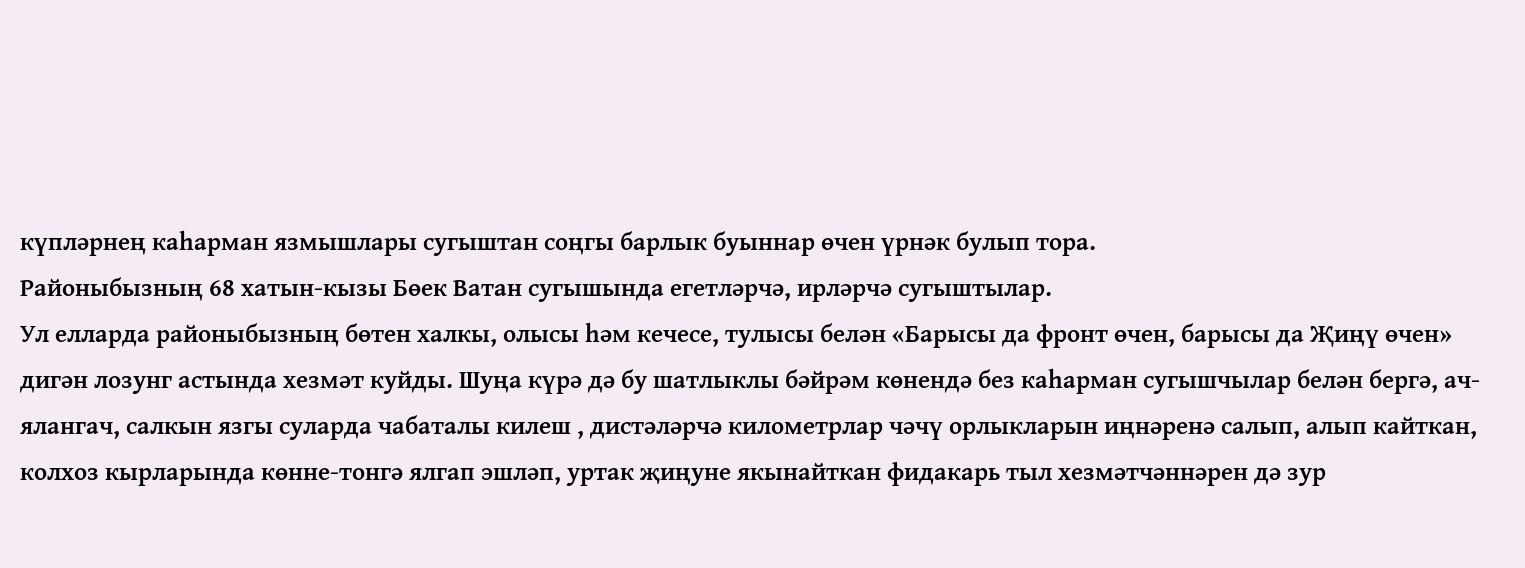күпләрнең каһарман язмышлары сугыштан соңгы барлык буыннар өчен үрнәк булып тора.
Районыбызның 68 хатын-кызы Бөек Ватан сугышында егетләрчә, ирләрчә сугыштылар.
Ул елларда районыбызның бөтен халкы, олысы һәм кечесе, тулысы белән «Барысы да фронт өчен, барысы да Җиңү өчен» дигән лозунг астында хезмәт куйды. Шуңа күрә дә бу шатлыклы бәйрәм көнендә без каһарман сугышчылар белән бергә, ач-ялангач, салкын язгы суларда чабаталы килеш , дистәләрчә километрлар чәчү орлыкларын иңнәренә салып, алып кайткан, колхоз кырларында көнне-тонгә ялгап эшләп, уртак җиңуне якынайткан фидакарь тыл хезмәтчәннәрен дә зур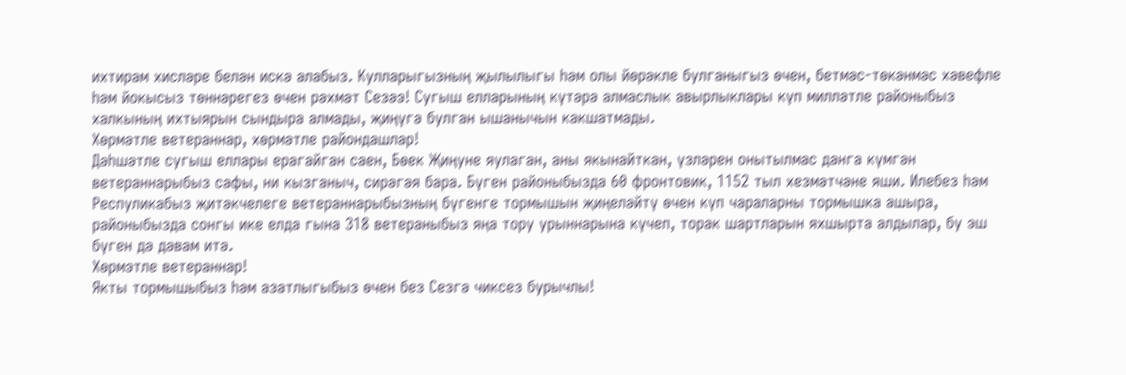ихтирам хисләре белән искә алабыз. Кулларыгызның җылылыгы һәм олы йөрәкле булганыгыз өчен, бетмәс-төкәнмәс хәвефле һәм йокысыз төннәрегез өчен рәхмәт Сезәэ! Сугыш елларының күтәрә алмаслык авырлыклары күп милләтле районыбыз халкының ихтыярын сындыра алмады, җиңүгә булган ышанычын какшатмады.
Хөрмәтле ветераннар, хөрмәтле райондашлар!
Дәһшәтле сугыш еллары ерагайган саен, Бөек Җиңуне яулаган, аны якынайткан, үзләрен онытылмас данга күмгән ветераннарыбыз сафы, ни кызганыч, сирәгәя бара. Бүген районыбызда 60 фронтовик, 1152 тыл хезмәтчәне яши. Илебез һәм Респуликабыз җитәкчелеге ветераннарыбызның бүгенге тормышын җиңеләйтү өчен күп чараларны тормышка ашыра, районыбызда сонгы ике елда гына 318 ветераныбыз яңа тору урыннарына күчеп, торак шартларын яхшырта алдылар, бу эш бүген дә дәвам итә.
Хөрмэтле ветераннар!
Якты тормышыбыз һәм азатлыгыбыз өчен без Сезгә чиксез бурычлы!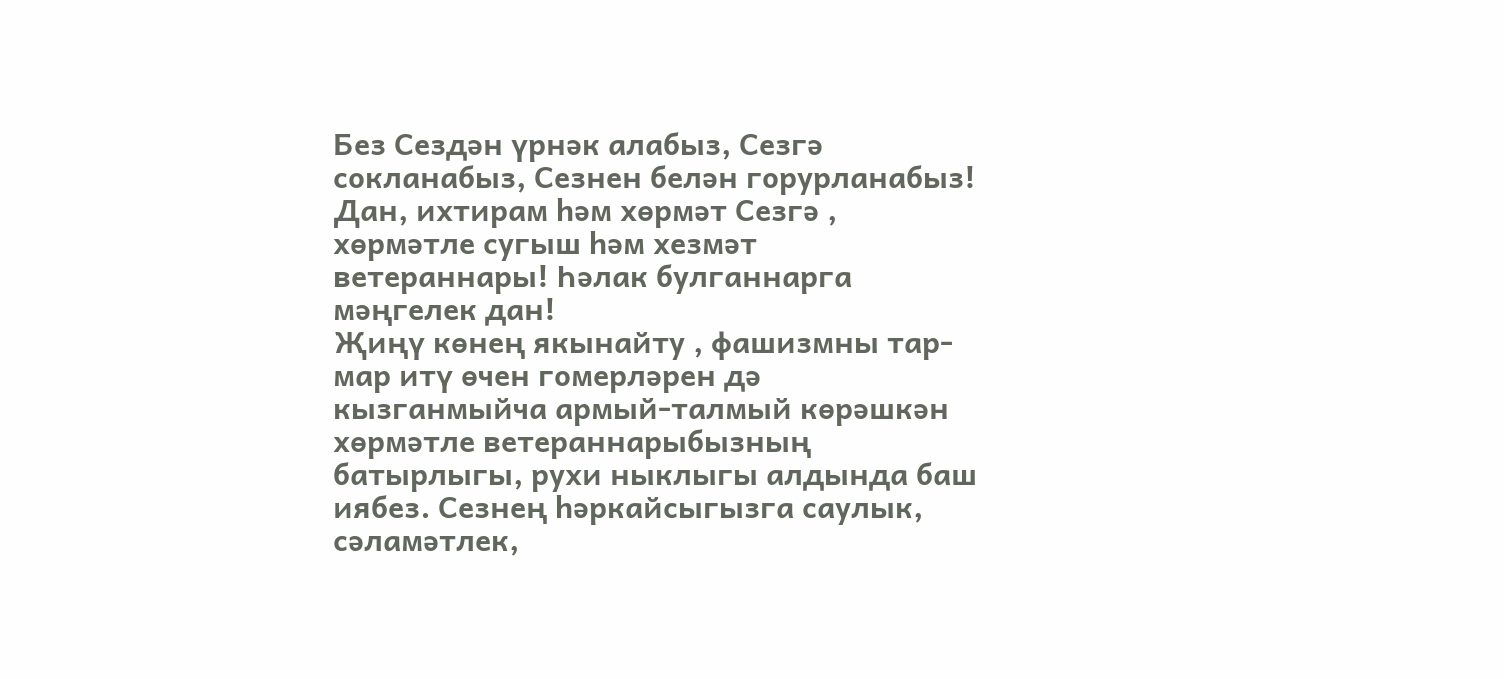Без Сездән үрнәк алабыз, Сезгә сокланабыз, Сезнен белән горурланабыз!
Дан, ихтирам һәм хөрмәт Сезгә , хөрмәтле сугыш һәм хезмәт ветераннары! Һәлак булганнарга мәңгелек дан!
Җиңү көнең якынайту , фашизмны тар-мар итү өчен гомерләрен дә кызганмыйча армый-талмый көрәшкән хөрмәтле ветераннарыбызның батырлыгы, рухи ныклыгы алдында баш иябез. Сезнең һәркайсыгызга саулык, сәламәтлек,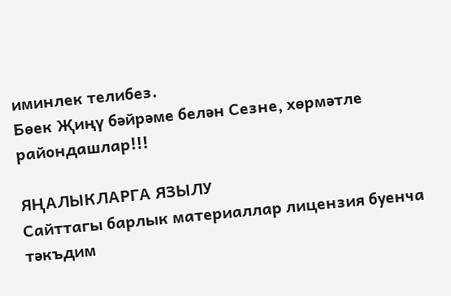иминлек телибез.
Бөек Җиңү бәйрәме белән Сезне, хөрмәтле райондашлар!!!

ЯҢАЛЫКЛАРГА ЯЗЫЛУ
Сайттагы барлык материаллар лицензия буенча тәкъдим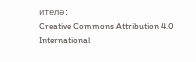ителә:
Creative Commons Attribution 4.0 International